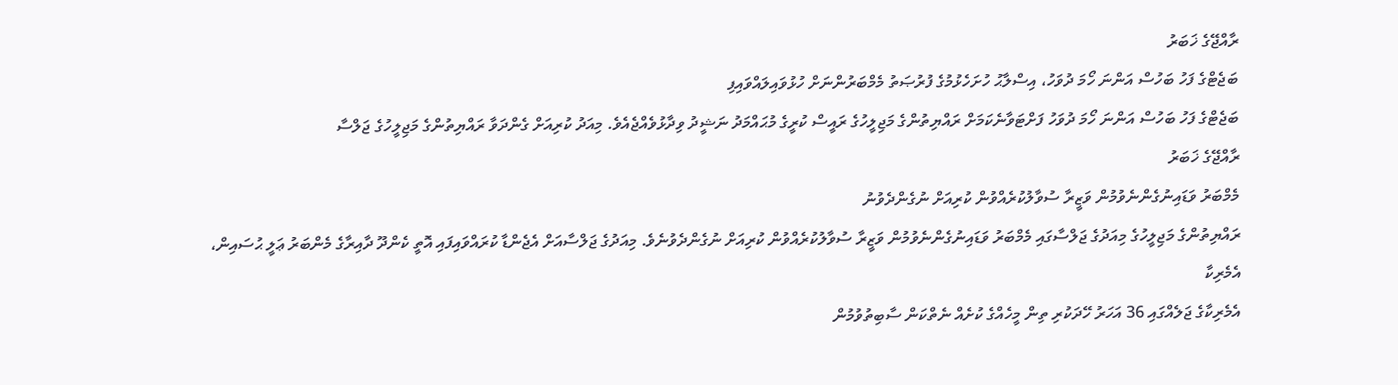ރާއްޖޭގެ ޚަބަރު
ބަޖެޓްގެ ފަހު ބަހުސް އަންނަ ހޯމަ ދުވަހު، އިސްލާޙު ހުށަހެޅުމުގެ ފުރުޞަތު މެމްބަރުންނަށް ހުޅުވައިލައްވައިފި
ބަޖެޓްގެ ފަހު ބަހުސް އަންނަ ހޯމަ ދުވަހު ފަށްޓަވާނެކަމަށް ރައްޔިތުންގެ މަޖިލީހުގެ ރައީސް ކުރީގެ މުޙައްމަދު ނަޝީދު ވިދާޅުވެއްޖެއެވެ. މިއަދު ކުރިއަށް ގެންދަވާ ރައްޔިތުންގެ މަޖިލީހުގެ ޖަލްސާ
ރާއްޖޭގެ ޚަބަރު
މެމްބަރު ވަޑައިނުގެންނެވުމުން ވަޒީރާ ސުވާލުކުރެއްވުން ކުރިއަށް ނުގެންދެވުނު
ރައްޔިތުންގެ މަޖިލީހުގެ މިއަދުގެ ޖަލްސާގައި މެމްބަރު ވަޑައިނުގެންނެވުމުން ވަޒީރާ ސުވާލުކުރެއްވުން ކުރިއަށް ނުގެންދެވުނެވެ. މިއަދުގެ ޖަލްސާއަށް އެޖެންޑާ ކުރައްވައިފައި އޮތީ ކެންދޫ ދާއިރާގެ މެންބަރު ޢަލީ ޙުސައިން،
އެމެރިކާ
އެމެރިކާގެ ޖަލެއްގައި 36 އަހަރު ހޭދަކުރި ތިން މީހެއްގެ ކުށެއް ނެތްކަން ސާބިތުވުމުން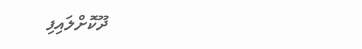ދޫކޮށްލައިފި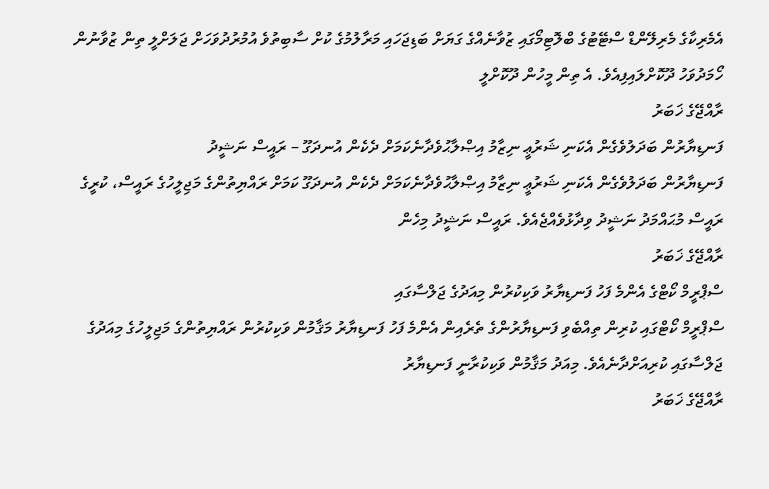އެމެރިކާގެ މެރިލޭންޑް ސްޓޭޓުގެ ބްލޮޓިމޯގައި ޒުވާނެއްގެ ގަޔަށް ބަޑިޖަހައި މަރާލުމުގެ ކުށް ސާބިތުވެ އުމުރުދުވަހަށް ޖަލަށްލީ ތިން ޒުވާނުން ހޯމަދުވަހު ދޫކޮށްލައިފިއެވެ. އެ ތިން މީހުން ދޫކޮށްލީ
ރާއްޖޭގެ ޚަބަރު
ފަނޑިޔާރުން ބަދަލުވެގެން އެކަނި ޝަރުޢީ ނިޒާމު އިޞްލާޙުވެދާނެކަމަށް ދެކެން އުނދަގޫ – ރައީސް ނަޝީދު
ފަނޑިޔާރުން ބަދަލުވެގެން އެކަނި ޝަރުޢީ ނިޒާމު އިޞްލާޙުވެދާނެކަމަށް ދެކެން އުނދަގޫ ކަމަށް ރައްޔިތުންގެ މަޖިލީހުގެ ރައީސް، ކުރީގެ ރައީސް މުޙައްމަދު ނަޝީދު ވިދާޅުވެއްޖެއެވެ. ރައީސް ނަޝީދު މިހެން
ރާއްޖޭގެ ޚަބަރު
ސްޕްރީމް ކޯޓްގެ އެންމެ ފަހު ފަނޑިޔާރު ވަކިކުރުން މިއަދުގެ ޖަލްސާގައި
ސްޕްރީމް ކޯޓްގައި ކުރިން ތިއްބެވި ފަނޑިޔާރުންގެ ތެރެއިން އެންމެ ފަހު ފަނޑިޔާރު މަޤާމުން ވަކިކުރުން ރައްޔިތުންގެ މަޖިލީހުގެ މިއަދުގެ ޖަލްސާގައި ކުރިއަށްދާނެއެވެ. މިއަދު މަޤާމުން ވަކިކުރާނީ ފަނޑިޔާރު
ރާއްޖޭގެ ޚަބަރު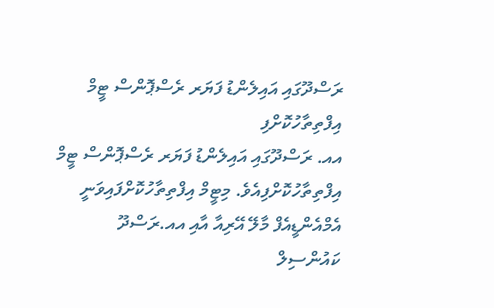ރަސްދޫގައި އައިލެންޑު ފަޔަރ ރެސްޕޮންސް ޓީމް އިފްތިތާހުކޮށްފި
އއ. ރަސްދޫގައި އައިލެންޑު ފަޔަރ ރެސްޕޮންސް ޓީމް އިފްތިތާހުކޮށްފިއެވެ. މިޓީމް އިފްތިތާހުކޮށްފައިވަނީ އެމްއެންޑީއެފް މާލޭ އޭރިއާ އާއި އއ.ރަސްދޫ ކައުންސިލް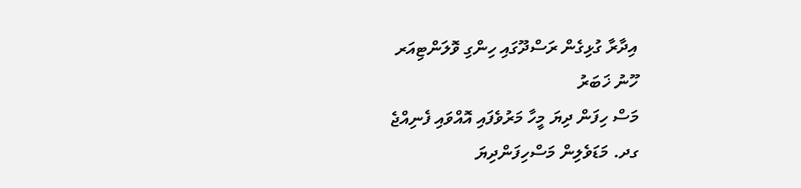އިދާރާ ގުޅިގެން ރަސްދޫގައި ހިންގި ވޮލަންޓިއަރ
ހޫނު ޚަބަރު
މަސް ހިފަން ދިޔަ މީހާ މަރުވެފައި އޮއްވައި ފެނިއްޖެ
ގދ. މަޑަވެލިން މަސްހިފަންދިޔަ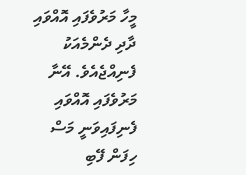މީހާ މަރުވެފައި އޮއްވައި ދާދި ދެންމެއަކު ފެނިއްޖެއެވެ. އޭނާ މަރުވެފައި އޮއްވައި ފެނިފައިވަނީ މަސް ހިފަން ފޭބި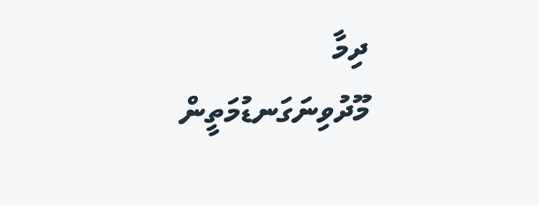ދިމާ މޫދުވިނަގަނޑުމަތީން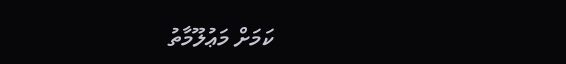ކަމަށް މަޢުލޫމާތު